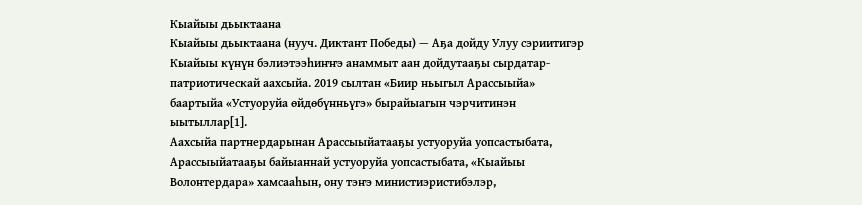Кыайыы дьыктаана
Кыайыы дьыктаана (нууч. Диктант Победы) — Аҕа дойду Улуу сэриитигэр Кыайыы күнүн бэлиэтээһиҥҥэ анаммыт аан дойдутааҕы сырдатар-патриотическай аахсыйа. 2019 сылтан «Биир ньыгыл Арассыыйа» баартыйа «Устуоруйа өйдөбүнньүгэ» бырайыагын чэрчитинэн ыытыллар[1].
Аахсыйа партнердарынан Арассыыйатааҕы устуоруйа уопсастыбата, Арассыыйатааҕы байыаннай устуоруйа уопсастыбата, «Кыайыы Волонтердара» хамсааһын, ону тэҥэ министиэристибэлэр,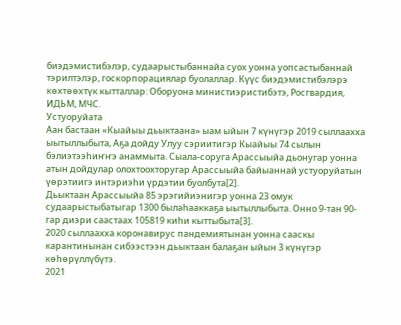биэдэмистибэлэр, судаарыстыбаннайа суох уонна уопсастыбаннай тэрилтэлэр, госкорпорациялар буолаллар. Күүс биэдэмистибэлэрэ көхтөөхтүк кытталлар: Оборуона министиэристибэтэ, Росгвардия, ИДЬМ, МЧС.
Устуоруйата
Аан бастаан «Кыайыы дьыктаана» ыам ыйын 7 күнүгэр 2019 сыллаахха ыытыллыбыта, Аҕа дойду Улуу сэриитигэр Кыайыы 74 сылын бэлиэтээһиҥҥэ анаммыта. Сыала-соруга Арассыыйа дьонугар уонна атын дойдулар олохтоохторугар Арассыыйа байыаннай устуоруйатын үөрэтиигэ интэриэһи үрдэтии буолбута[2].
Дьыктаан Арассыыйа 85 эрэгийиэнигэр уонна 23 омук судаарыстыбатыгар 1300 былаһааккаҕа ыытыллыбыта. Онно 9-тан 90-гар диэри саастаах 105819 киһи кыттыбыта[3].
2020 сыллаахха коронавирус пандемиятынан уонна сааскы карантинынан сибээстээн дьыктаан балаҕан ыйын 3 күнүгэр көһөрүллүбүтэ.
2021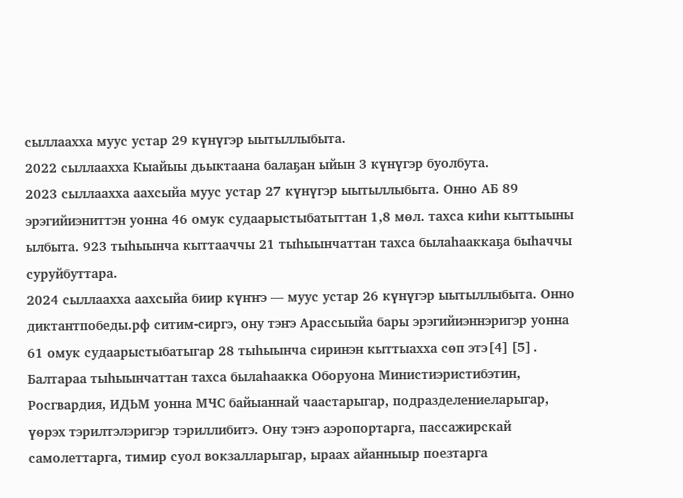сыллаахха муус устар 29 күнүгэр ыытыллыбыта.
2022 сыллаахха Кыайыы дьыктаана балаҕан ыйын 3 күнүгэр буолбута.
2023 сыллаахха аахсыйа муус устар 27 күнүгэр ыытыллыбыта. Онно АБ 89 эрэгийиэниттэн уонна 46 омук судаарыстыбатыттан 1,8 мөл. тахса киһи кыттыыны ылбыта. 923 тыһыынча кыттааччы 21 тыһыынчаттан тахса былаһааккаҕа быһаччы суруйбуттара.
2024 сыллаахха аахсыйа биир күҥҥэ — муус устар 26 күнүгэр ыытыллыбыта. Онно диктантпобеды.рф ситим-сиргэ, ону тэҥэ Арассыыйа бары эрэгийиэннэригэр уонна 61 омук судаарыстыбатыгар 28 тыһыынча сиринэн кыттыахха сөп этэ[4][5]. Балтараа тыһыынчаттан тахса былаһаакка Оборуона Министиэристибэтин, Росгвардия, ИДЬМ уонна МЧС байыаннай чаастарыгар, подразделениеларыгар, үөрэх тэрилтэлэригэр тэриллибитэ. Ону тэҥэ аэропортарга, пассажирскай самолеттарга, тимир суол вокзалларыгар, ыраах айанныыр поезтарга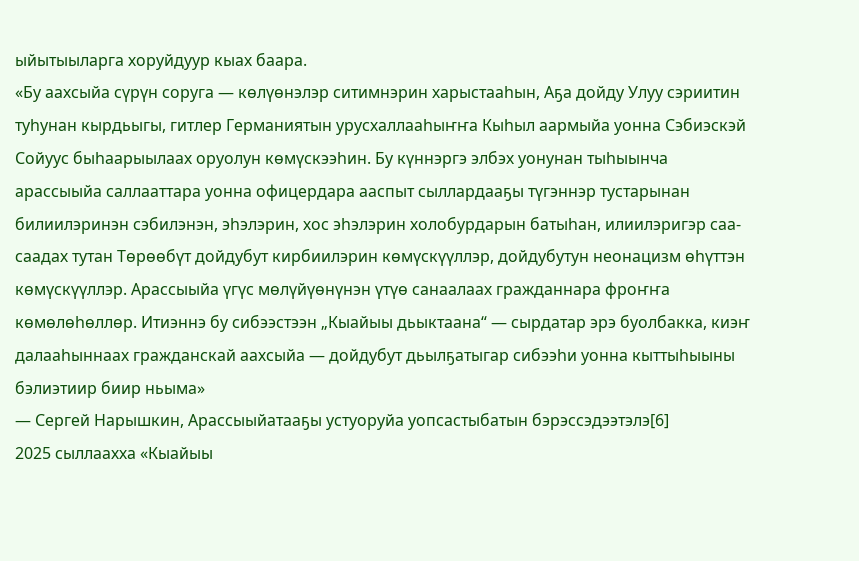ыйытыыларга хоруйдуур кыах баара.
«Бу аахсыйа сүрүн соруга — көлүөнэлэр ситимнэрин харыстааһын, Аҕа дойду Улуу сэриитин туһунан кырдьыгы, гитлер Германиятын урусхаллааһыҥҥа Кыһыл аармыйа уонна Сэбиэскэй Сойуус быһаарыылаах оруолун көмүскээһин. Бу күннэргэ элбэх уонунан тыһыынча арассыыйа саллааттара уонна офицердара ааспыт сыллардааҕы түгэннэр тустарынан билиилэринэн сэбилэнэн, эһэлэрин, хос эһэлэрин холобурдарын батыһан, илиилэригэр саа-саадах тутан Төрөөбүт дойдубут кирбиилэрин көмүскүүллэр, дойдубутун неонацизм өһүттэн көмүскүүллэр. Арассыыйа үгүс мөлүйүөнүнэн үтүө санаалаах гражданнара фроҥҥа көмөлөһөллөр. Итиэннэ бу сибээстээн „Кыайыы дьыктаана“ — сырдатар эрэ буолбакка, киэҥ далааһыннаах гражданскай аахсыйа — дойдубут дьылҕатыгар сибээһи уонна кыттыһыыны бэлиэтиир биир ньыма»
— Сергей Нарышкин, Арассыыйатааҕы устуоруйа уопсастыбатын бэрэссэдээтэлэ[6]
2025 сыллаахха «Кыайыы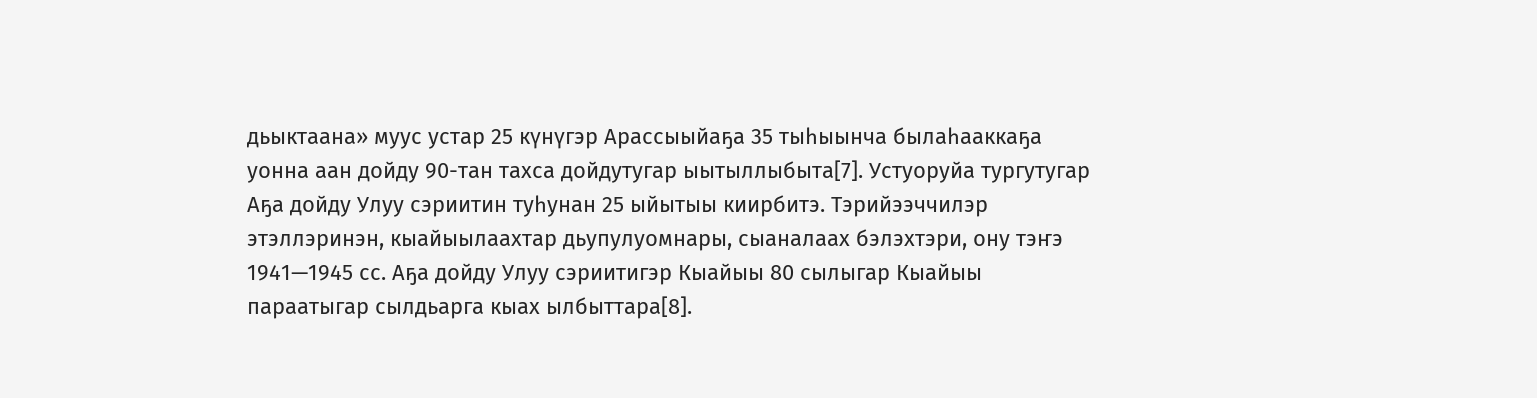дьыктаана» муус устар 25 күнүгэр Арассыыйаҕа 35 тыһыынча былаһааккаҕа уонна аан дойду 90-тан тахса дойдутугар ыытыллыбыта[7]. Устуоруйа тургутугар Аҕа дойду Улуу сэриитин туһунан 25 ыйытыы киирбитэ. Тэрийээччилэр этэллэринэн, кыайыылаахтар дьупулуомнары, сыаналаах бэлэхтэри, ону тэҥэ 1941—1945 сс. Аҕа дойду Улуу сэриитигэр Кыайыы 80 сылыгар Кыайыы параатыгар сылдьарга кыах ылбыттара[8].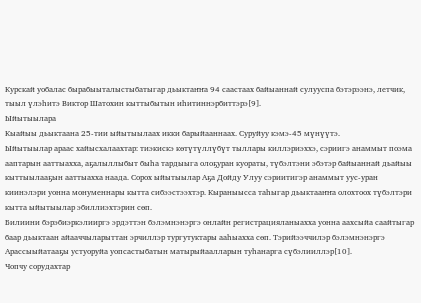Курскай уобалас бырабыыталыстыбатыгар дьыктаҥҥа 94 саастаах байыаннай сулууспа бэтэрээнэ, летчик, тыыл үлэһитэ Виктор Шатохин кыттыбытын иһитиннэрбиттэрэ[9].
Ыйытыылара
Кыайыы дьыктаана 25-тии ыйытыылаах икки барыйааннаах. Суруйуу кэмэ-45 мүнүүтэ.
Ыйытыылар араас хайысхалаахтар: тиэкискэ көтүтүллүбүт тыллары киллэриэххэ, сэриигэ анаммыт поэма ааптарын ааттыахха, аҕалыллыбыт быһа тардыыга олоҕуран куораты, түбэлтэни эбэтэр байыаннай дьайыы кыттыылааҕын ааттыахха наада. Сорох ыйытыылар Аҕа Дойду Улуу сэриитигэр анаммыт уус-уран киинэлэри уонна монуменнары кытта сибээстээхтэр. Кыраныысса таһыгар дьыктааҥҥа олохтоох түбэлтэри кытта ыйытыылар эбиллиэхтэрин сөп.
Билиини бэрэбиэркэлииргэ эрдэттэн бэлэмнэнэргэ онлайн регистрацияланыахха уонна аахсыйа саайтыгар баар дьыктаан айааччыларыттан эрчиллэр тургутуктары ааһыахха сөп. Тэрийээччилэр бэлэмнэнэргэ Арассыыйатааҕы устуоруйа уопсастыбатын матырыйаалларын туһанарга сүбэлииллэр[10].
Чопчу сорудахтар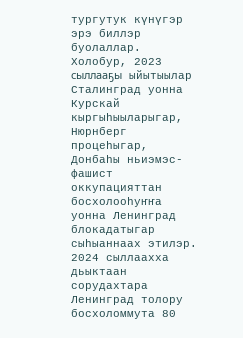тургутук күнүгэр эрэ биллэр буолаллар. Холобур, 2023 сыллааҕы ыйытыылар Сталинград уонна Курскай кыргыһыыларыгар, Нюрнберг процеһыгар, Донбаһы ньиэмэс-фашист оккупацияттан босхолооһуҥҥа уонна Ленинград блокадатыгар сыһыаннаах этилэр.
2024 сыллаахха дьыктаан сорудахтара Ленинград толору босхоломмута 80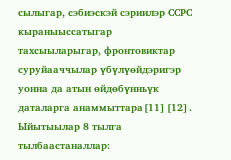сылыгар, сэбиэскэй сэриилэр ССРС кыраныыссатыгар тахсыыларыгар, фронтовиктар суруйааччылар үбүлүөйдэригэр уонна да атын өйдөбүнньүк даталарга анаммыттара[11][12]. Ыйытыылар 8 тылга тылбаастаналлар: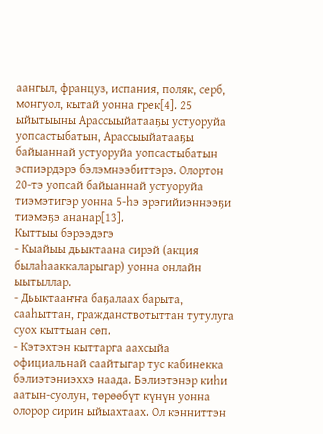аангыл, француз, испания, поляк, серб, монгуол, кытай уонна грек[4]. 25 ыйытыыны Арассыыйатааҕы устуоруйа уопсастыбатын, Арассыыйатааҕы байыаннай устуоруйа уопсастыбатын эспиэрдэрэ бэлэмнээбиттэрэ. Олортон 20-тэ уопсай байыаннай устуоруйа тиэмэтигэр уонна 5-һэ эрэгийиэннээҕи тиэмэҕэ ананар[13].
Кыттыы бэрээдэгэ
- Кыайыы дьыктаана сирэй (акция былаһааккаларыгар) уонна онлайн ыытыллар.
- Дьыктааҥҥа баҕалаах барыта, сааһыттан, гражданствотыттан тутулуга суох кыттыан сөп.
- Кэтэхтэн кыттарга аахсыйа официальнай саайтыгар тус кабинекка бэлиэтэниэххэ наада. Бэлиэтэнэр киһи аатын-суолун, төрөөбүт күнүн уонна олорор сирин ыйыахтаах. Ол кэнниттэн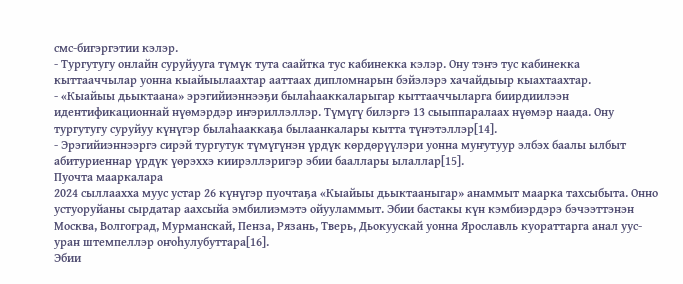смс-бигэргэтии кэлэр.
- Тургутугу онлайн суруйууга түмүк тута саайтка тус кабинекка кэлэр. Ону тэҥэ тус кабинекка кыттааччылар уонна кыайыылаахтар ааттаах дипломнарын бэйэлэрэ хачайдыыр кыахтаахтар.
- «Кыайыы дьыктаана» эрэгийиэннээҕи былаһааккаларыгар кыттааччыларга биирдиилээн идентификационнай нүөмэрдэр иҥэриллэллэр. Түмүгү билэргэ 13 сыыппаралаах нүөмэр наада. Ону тургутугу суруйуу күнүгэр былаһааккаҕа былаанкалары кытта түҥэтэллэр[14].
- Эрэгийиэннээргэ сирэй тургутук түмүгүнэн үрдүк көрдөрүүлэри уонна муҥутуур элбэх баалы ылбыт абитуриеннар үрдүк үөрэххэ киирэллэригэр эбии бааллары ылаллар[15].
Пуочта мааркалара
2024 сыллаахха муус устар 26 күнүгэр пуочтаҕа «Кыайыы дьыктааныгар» анаммыт маарка тахсыбыта. Онно устуоруйаны сырдатар аахсыйа эмбилиэмэтэ ойууламмыт. Эбии бастакы күн кэмбиэрдэрэ бэчээттэнэн Москва, Волгоград, Мурманскай, Пенза, Рязань, Тверь, Дьокуускай уонна Ярославль куораттарга анал уус-уран штемпеллэр оҥоһулубуттара[16].
Эбии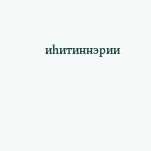иһитиннэрии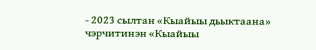- 2023 сылтан «Кыайыы дьыктаана» чэрчитинэн «Кыайыы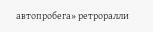автопробега» ретроралли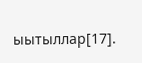ыытыллар[17].